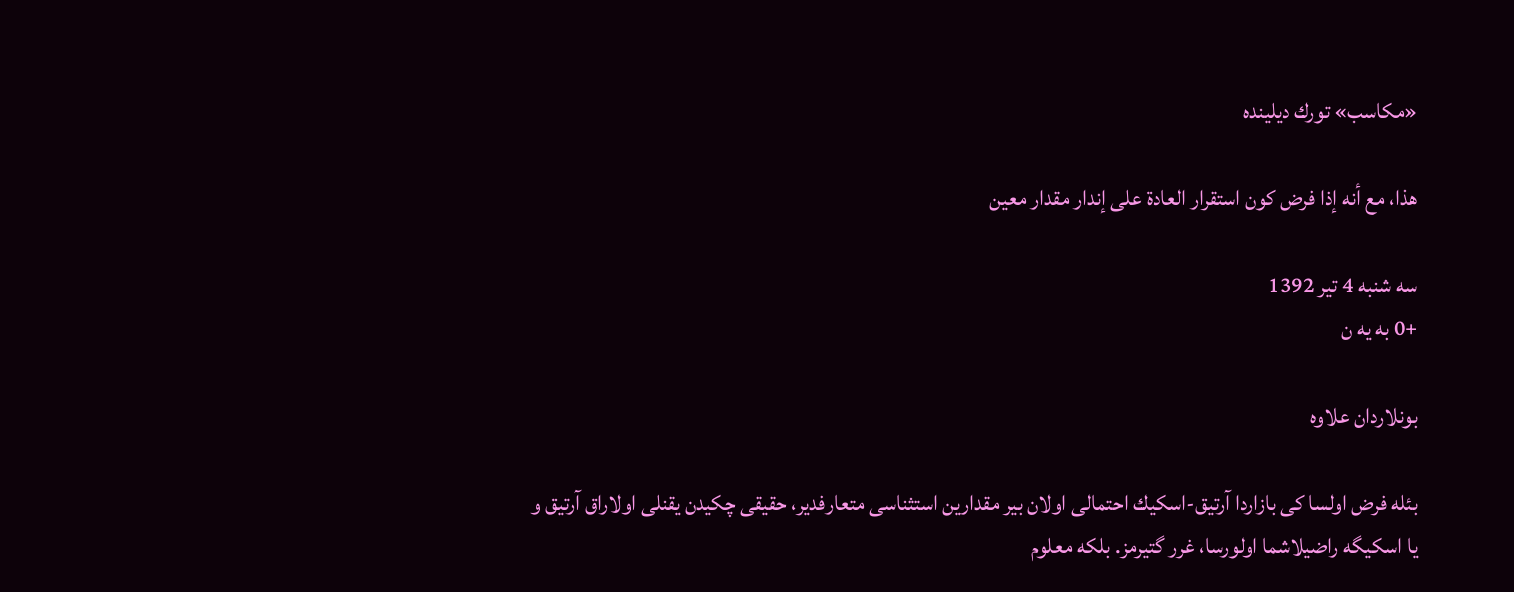«مكاسب» تورك دیلینده

هذا، مع أنه إذا فرض كون استقرار العادة على إندار مقدار معین

سه شنبه 4 تیر 1392
+0 به یه ن

بونلاردان علاوه

بئله فرض اولسا كی بازاردا آرتیق-اسكیك احتمالی اولان بیر مقدارین استثناسی متعارفدیر، حقیقی چكیدن یقنلی اولاراق آرتیق و یا اسكیگه راضیلاشما اولورسا، غرر گتیرمز. بلكه معلوم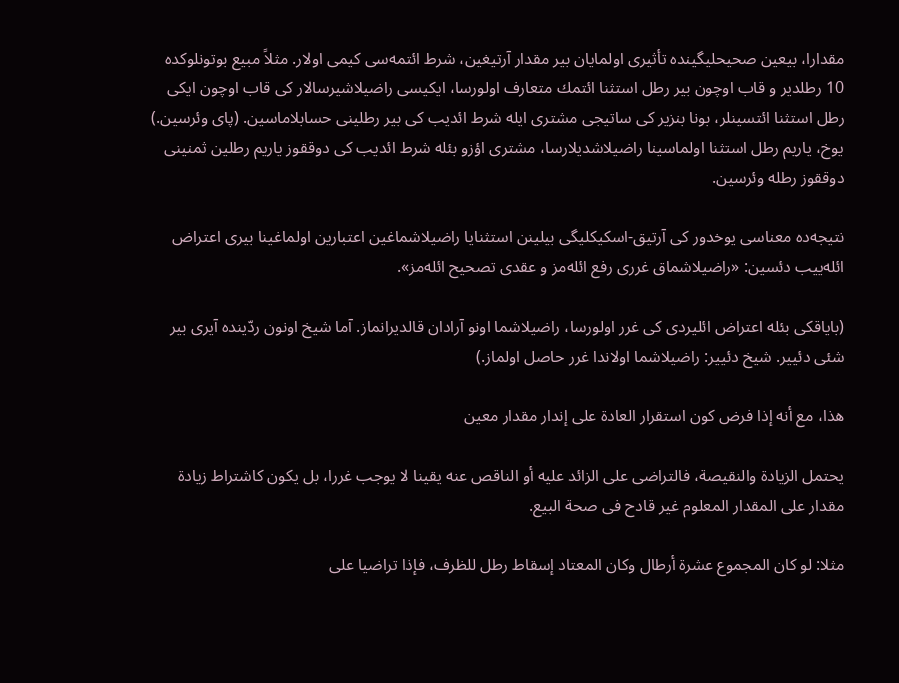مقدارا، بیعین صحیحلیگینده تأثیری اولمایان بیر مقدار آرتیغین، شرط ائتمه‌سی كیمی اولار. مثلاً مبیع بوتونلوكده 10 رطلدیر و قاب اوچون بیر رطل استثنا ائتمك متعارف اولورسا، ایكیسی راضیلاشیرسالار كی قاب اوچون ایكی رطل استثنا ائتسینلر، بونا بنزیر كی ساتیجی مشتری ایله شرط ائدیب كی بیر رطلینی حسابلاماسین. (پای وئرسین.) یوخ، یاریم رطل استثنا اولماسینا راضیلاشدیلارسا، مشتری اؤزو بئله شرط ائدیب كی دوققوز یاریم رطلین ثمنینی دوققوز رطله وئرسین.

نتیجه‌ده معناسی یوخدور كی آرتیق-اسكیكلیگی بیلینن استثنایا راضیلاشماغین اعتبارین اولماغینا بیری اعتراض ائله‌ییب دئسین: «راضیلاشماق غرری رفع ائله‌مز و عقدی تصحیح ائله‌مز».

(بایاقكی بئله اعتراض ائلیردی كی غرر اولورسا، راضیلاشما اونو آرادان قالدیرانماز. آما شیخ اونون ردّینده آیری بیر شئی دئییر. شیخ دئییر: راضیلاشما اولاندا غرر حاصل اولماز.)

هذا، مع أنه إذا فرض كون استقرار العادة على إندار مقدار معین

یحتمل الزیادة والنقیصة، فالتراضی على الزائد علیه أو الناقص عنه یقینا لا یوجب غررا، بل یكون كاشتراط زیادة مقدار على المقدار المعلوم غیر قادح فی صحة البیع.

مثلا: لو كان المجموع عشرة أرطال وكان المعتاد إسقاط رطل للظرف، فإذا تراضیا على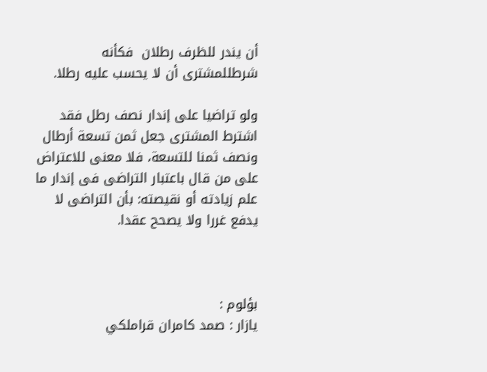أن یندر للظرف رطلان  فكأنه شرطللمشتری أن لا یحسب علیه رطلا.

ولو تراضیا على إندار نصف رطل فقد اشترط المشتری جعل ثمن تسعة أرطال ونصف ثمنا للتسعة، فلا معنى للاعتراض على من قال باعتبار التراضی فی إندار ما علم زیادته أو نقیصته: بأن التراضی لا یدفع غررا ولا یصحح عقدا.



بؤلوم :
یازار : صمد كامران قراملكي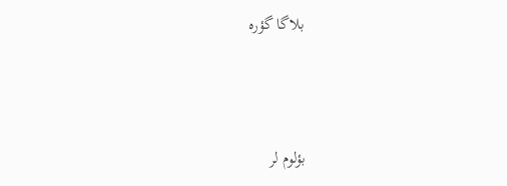بلاگا گؤره



بؤلوم لر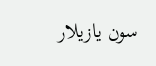سون یازیلار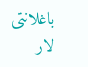باغلانتی لار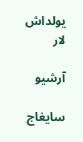یولداش لار

آرشیو

سایغاج